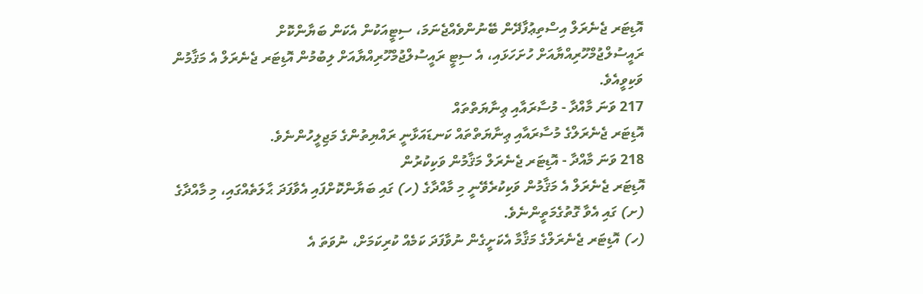އޮޑިޓަރ ޖެނެރަލް އިސްތިޢުފާދޭން ބޭނުންވެއްޖެނަމަ، ސިޓީއަކުން އެކަން ބަޔާންކޮށް ރައީސުލްޖުމްހޫރިއްޔާއަށް ހުށަހަޅައި، އެ ސިޓީ ރައީސުލްޖުމްހޫރިއްޔާއަށް ލިބުމުން އޮޑިޓަރ ޖެނެރަލް އެ މަޤާމުން ވަކިވީއެވެ.
217 ވަނަ މާއްދާ - މުސާރައާއި ޢިނާޔަތްތައް
އޮޑިޓަރ ޖެނެރަލްގެ މުސާރައާއި ޢިނާޔަތްތައް ކަނޑައަޅާނީ ރައްޔިތުންގެ މަޖިލީހުންނެވެ.
218 ވަނަ މާއްދާ - އޮޑިޓަރ ޖެނެރަލް މަޤާމުން ވަކިކުރުން
އޮޑިޓަރ ޖެނެރަލް އެ މަޤާމުން ވަކިކުރެވޭނީ މި މާއްދާގެ (ހ) ގައި ބަޔާންކޮށްފައި އެވާފަދަ ޙާލަތެއްގައި، މި މާއްދާގެ (ށ) ގައި އެވާ ގޮތުގެމަތީންނެވެ.
(ހ) އޮޑިޓަރ ޖެނެރަލްގެ މަޤާމާ އެކަށީގެން ނުވާފަދަ ކަމެއް ކުރިކަމަށް، ނުވަތަ އެ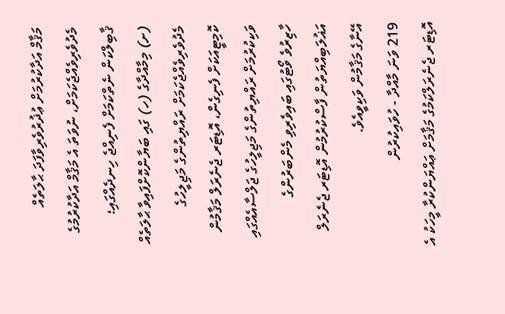މަޤާމް އަދާކުރުމަށް ޢުޛުރުވެރިވާފަދަ ޙާލަތެއް މެދުވެރިވެއްޖެކަމަށް، ނުވަތަ އެ މަޤާމް އަދާކުރުމުގެ ޤާބިލްކަން ނެތްކަމަށް ފެނިއްޖެ ހިނދެއްގައި؛
(ށ) މިމާއްދާގެ (ހ) ގައި ބަޔާންކޮށްފައިވާ ޙާލަތެއް މެދުވެރިވެއްޖެކަމަށް ރައްޔިތުންގެ މަޖިލީހުގެ ކޮމިޓީއަކަށް ފެނިގެން، އޮޑިޓަރ ޖެނެރަލް މަޤާމުން ވަކިކުރުމަށް ރައްޔިތުންގެ މަޖިލީހުގެ ޖަލްސާއެއްގައި ހާޒިރުވެ ވޯޓުގައި ބައިވެރިވި މެންބަރުންގެ އަޣުލަބިއްޔަތުން ފާސްކުރުމުން އޮޑިޓަރ ޖެނެރަލް އޭނާގެ މަޤާމުން ވަކިވީއެވެ.
219 ވަނަ މާއްދާ - ހުވައިކުރުން
އޮޑިޓަރ ޖެނެރަލްކަމުގެ މަޤާމަށް ޢައްޔަންކުރާ މީހަކު އެ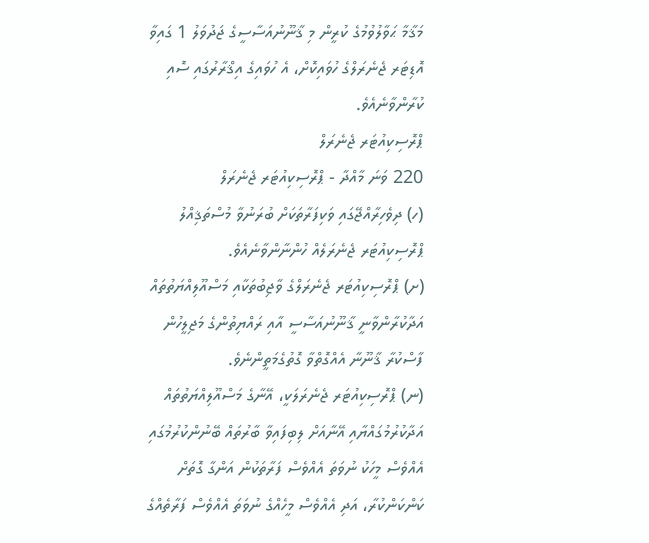މަޤާމާ ޙަވާލުވުމުގެ ކުރީން މި ޤާނޫނުއަސާސީގެ ޖަދުވަލު 1 ގައިވާ އޮޑިޓަރ ޖެނެރަލްގެ ހުވައިކޮށް، އެ ހުވައިގެ އިޤްރާރުގައި ސޮއި ކުރާންވާނެއެވެ.
ޕްރޮސިކިއުޓަރ ޖެނެރަލް
220 ވަނަ މާއްދާ - ޕްރޮސިކިއުޓަރ ޖެނެރަލް
(ހ) ދިވެހިރާއްޖޭގައި ވަކިފަރާތަކަށް ބުރަނުވާ މުސްތަޤިއްލު ޕްރޮސިކިއުޓަރ ޖެނެރަލެއް ހުންނާންވާނެއެވެ.
(ށ) ޕްރޮސިކިއުޓަރ ޖެނެރަލްގެ ވާޖިބުތަކާއި މަސްއޫލިއްޔަތުތައް އަދާކުރާންވާނީ ޤާނޫނުއަސާސީ އާއި ރައްޔިތުންގެ މަޖިލީހުން ފާސްކުރާ ޤާނޫނާ އެއްގޮތްވާ ގޮތުގެމަތީންނެވެ.
(ނ) ޕްރޮސިކިއުޓަރ ޖެނެރަލަކީ، އޭނާގެ މަސްއޫލިއްޔަތުތައް އަދާކުރުމުގައްޔާއި އޭނާއަށް ލިބިފައިވާ ބާރުތައް ބޭނުންކުރުމުގައި އެއްވެސް މީހަކު ނުވަތަ އެއްވެސް ފަރާތަކުން އަންގާ ގޮތަށް ކަންކަންކުރާ، އަދި އެއްވެސް މީހެއްގެ ނުވަތަ އެއްވެސް ފަރާތެއްގެ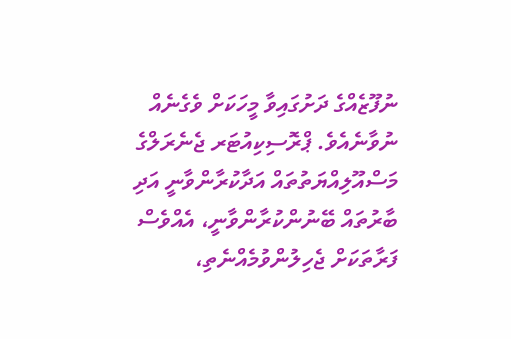ނުފޫޒެއްގެ ދަށުގައިވާ މީހަކަށް ވެގެނެއް ނުވާނެއެވެ. ޕްރޮސިކިއުޓަރ ޖެނެރަލްގެ މަސްއޫލިއްޔަތުތައް އަދާކުރާންވާނީ އަދި ބާރުތައް ބޭނުންކުރާންވާނީ، އެއްވެސް ފަރާތަކަށް ޖެހިލުންވުމެއްނެތި،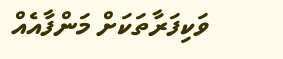ވަކިފަރާތަކަށް މަންފާއެއް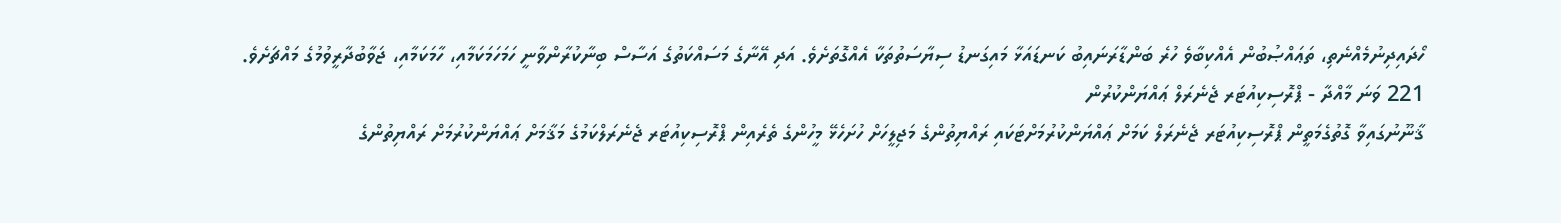ހޯދައިދިނުމެއްނެތި، ތަޢައްޞުބުން އެއްކިބާވެ ހުރެ ބަންޑާރަނައިބު ކަނޑައަޅާ މައިގަނޑު ސިޔާސަތުތަކާ އެއްގޮތަށެވެ. އަދި އޭނާގެ މަސައްކަތުގެ އަސާސް ބިނާކުރާންވާނީ ހަމަހަމަކަމާއި، ހާމަކަމާއި، ޖަވާބުދާރީވުމުގެ މައްޗަށެވެ.
221 ވަނަ މާއްދާ - ޕްރޮސިކިއުޓަރ ޖެނެރަލް ޢައްޔަންކުރުން
ޤާނޫނުގައިވާ ގޮތުގެމަތީން ޕްރޮސިކިއުޓަރ ޖެނެރަލް ކަމަށް ޢައްޔަންކުރުމަށްޓަކައި ރައްޔިތުންގެ މަޖިލީހަށް ހުށަހެޅޭ މީހުންގެ ތެރެއިން ޕްރޮސިކިއުޓަރ ޖެނެރަލްކަމުގެ މަޤާމަށް ޢައްޔަންކުރުމަށް ރައްޔިތުންގެ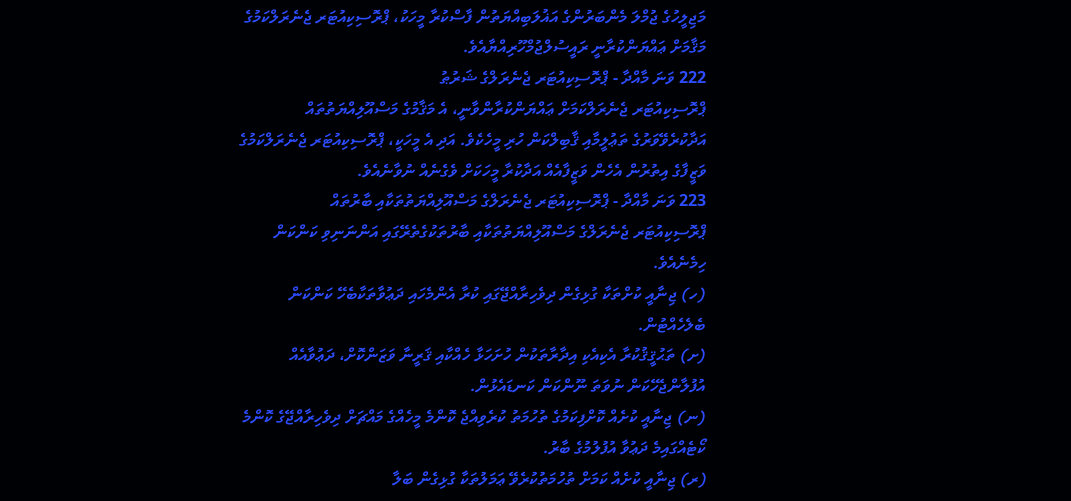މަޖިލީހުގެ ޖުމްލަ މެންބަރުންގެ އަޣުލަބިއްޔަތުން ފާސްކުރާ މީހަކު، ޕްރޮސިކިއުޓަރ ޖެނެރަލްކަމުގެ މަޤާމަށް ޢައްޔަންކުރާނީ ރައީސުލްޖުމްހޫރިއްޔާއެވެ.
222 ވަނަ މާއްދާ - ޕްރޮސިކިއުޓަރ ޖެނެރަލްގެ ޝަރުޠު
ޕްރޮސިކިއުޓަރ ޖެނެރަލްކަމަށް ޢައްޔަންކުރާންވާނީ، އެ މަޤާމުގެ މަސްއޫލިއްޔަތުތައް އަދާކުރެވޭވަރުގެ ތަޢުލީމާއި ޤާބިލްކަން ހުރި މީހެކެވެ. އަދި އެ މީހަކީ، ޕްރޮސިކިއުޓަރ ޖެނެރަލްކަމުގެ ވަޒީފާގެ އިތުރުން އެހެން ވަޒީފާއެއް އަދާކުރާ މީހަކަށް ވެގެނެއް ނުވާނެއެވެ.
223 ވަނަ މާއްދާ - ޕްރޮސިކިއުޓަރ ޖެނެރަލްގެ މަސްއޫލިއްޔަތުތަކާއި ބާރުތައް
ޕްރޮސިކިއުޓަރ ޖެނެރަލްގެ މަސްއޫލިއްޔަތުތަކާއި ބާރުތަކުގެތެރޭގައި އަންނަނިވި ކަންކަން ހިމެނެއެވެ.
(ހ) ޖިނާއީ ކުށްތަކާ ގުޅިގެން ދިވެހިރާއްޖޭގައި ކުރާ އެންމެހައި ދަޢުވާތަކާބެހޭ ކަންކަން ބެލެހެއްޓުން.
(ށ) ތަޙުޤީޤުކުރާ އެކިއެކި އިދާރާތަކުން ހުށަހަޅާ ހެއްކާއި ޤަރީނާ ވަޒަންކޮށް، ދަޢުވާއެއް އުފުލާންޖެހޭކަން ނުވަތަ ނޫންކަން ކަނޑައެޅުން.
(ނ) ޖިނާއީ ކުށެއް ކޮށްފިކަމުގެ ތުހުމަތު ކުރެވިއްޖެ ކޮންމެ މީހެއްގެ މައްޗަށް ދިވެހިރާއްޖޭގެ ކޮންމެ ކޯޓެއްގައިމެ ދަޢުވާ އުފުލުމުގެ ބާރު.
(ރ) ޖިނާއީ ކުށެއް ކަމަށް ތުހުމަތުކުރެވޭ ޢަމަލުތަކާ ގުޅިގެން ބަލާ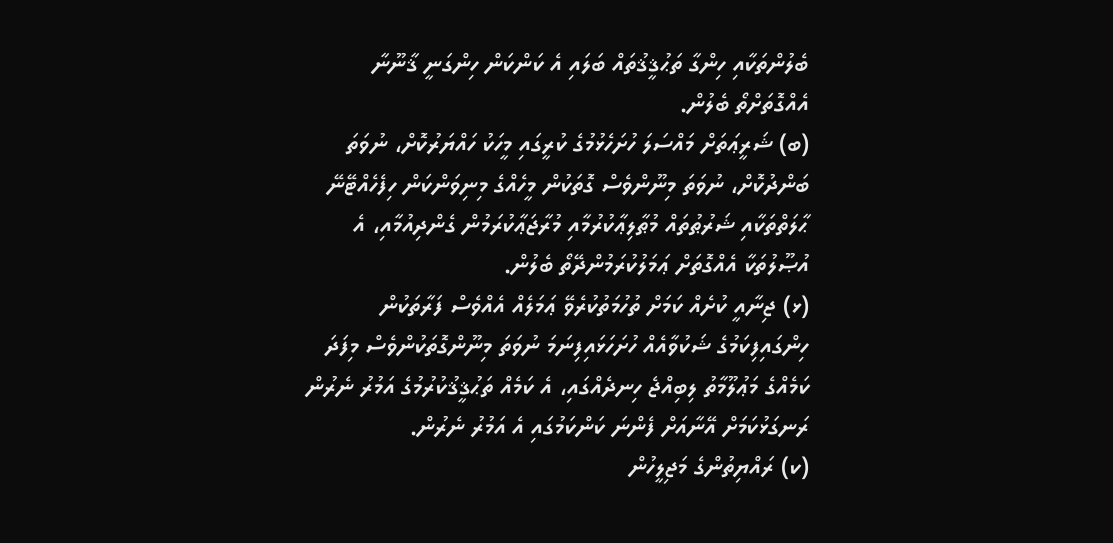ބެލުންތަކާއި ހިންގާ ތަޙުޤީޤުތައް ބަލައި އެ ކަންކަން ހިންގަނީ ޤާނޫނާ އެއްގޮތަށްތޯ ބެލުން.
(ބ) ޝަރީޢަތަށް މައްސަލަ ހުށަހެޅުމުގެ ކުރީގައި މީހަކު ހައްޔަރުކޮށް، ނުވަތަ ބަންދުކޮށް، ނުވަތަ މިނޫންވެސް ގޮތަކުން މީހެއްގެ މިނިވަންކަން ހިފެހެއްޓޭނޭ ޙާލަތްތަކާއި ޝަރުޠުތައް މުޠާލިޢާކުރުމާއި މުރާޖަޢާކުރަމުން ގެންދިއުމާއި، އެ އުޞޫލުތަކާ އެއްގޮތަށް ޢަމަލުކުރަމުންދޭތޯ ބެލުން.
(ޅ) ޖިނާއީ ކުށެއް ކަމަށް ތުހުމަތުކުރެވޭ ޢަމަލެއް އެއްވެސް ފަރާތަކުން ހިންގައިފިކަމުގެ ޝަކުވާއެއް ހުށަހަޅައިފިނަމަ ނުވަތަ މިނޫންގޮތަކުންވެސް މިފަދަ ކަމެއްގެ މަޢުލޫމާތު ލިބިއްޖެ ހިނދެއްގައި، އެ ކަމެއް ތަޙުޤީޤުކުރުމުގެ އަމުރު ނެރުން ރަނގަޅުކަމަށް އޭނާއަށް ފެންނަ ކަންކަމުގައި އެ އަމުރު ނެރުން.
(ކ) ރައްޔިތުންގެ މަޖިލީހުން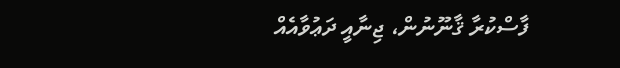ފާސްކުރާ ޤާނޫނުން، ޖިނާއީ ދަޢުވާއެއް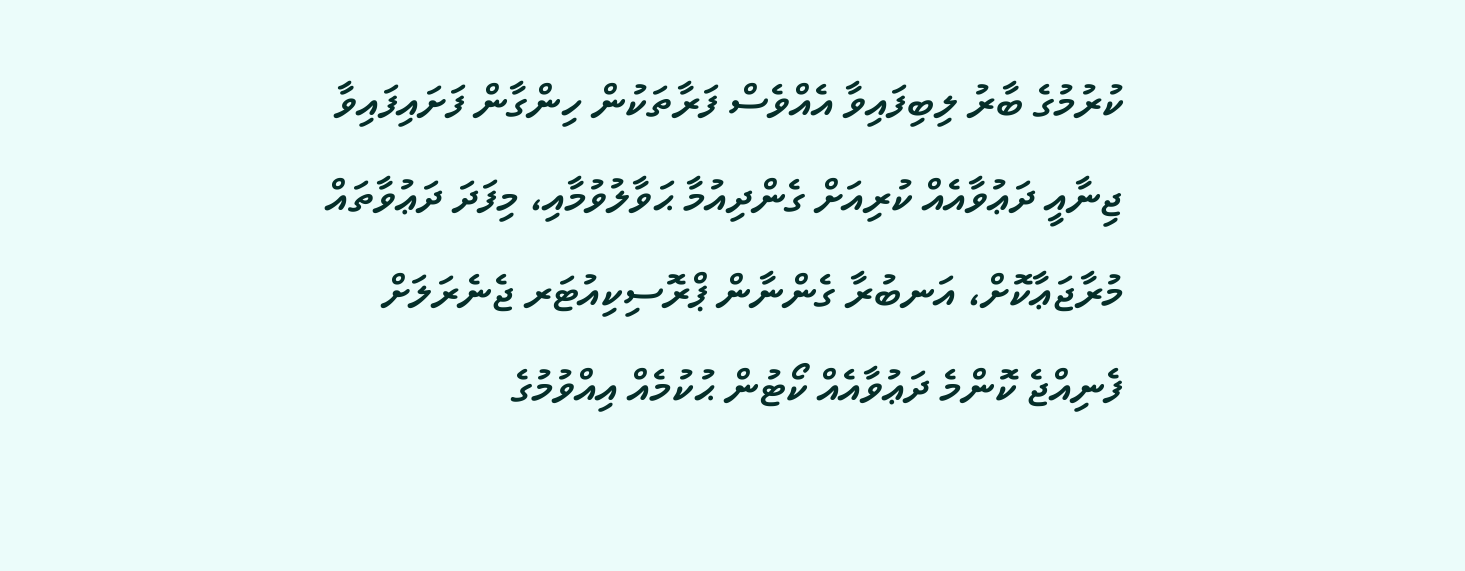ކުރުމުގެ ބާރު ލިބިފައިވާ އެއްވެސް ފަރާތަކުން ހިންގާން ފަށައިފައިވާ ޖިނާއީ ދަޢުވާއެއް ކުރިއަށް ގެންދިއުމާ ޙަވާލުވުމާއި، މިފަދަ ދަޢުވާތައް މުރާޖަޢާކޮށް، އަނބުރާ ގެންނާން ޕްރޮސިކިއުޓަރ ޖެނެރަލަށް ފެނިއްޖެ ކޮންމެ ދަޢުވާއެއް ކޯޓުން ޙުކުމެއް އިއްވުމުގެ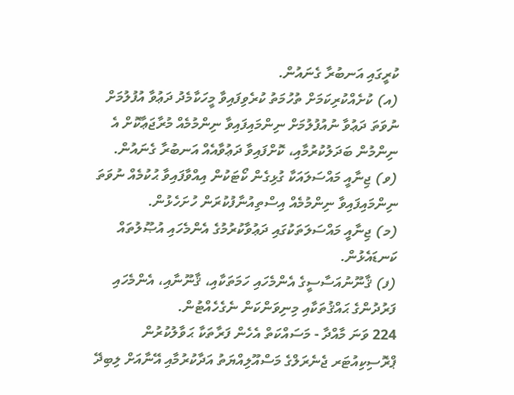ކުރީގައި އަނބުރާ ގެނައުން.
(އ) ކުށެއްކުރިކަމަށް ތުހުމަތު ކުރެވިފައިވާ މީހަކާމެދު ދަޢުވާ އުފުލުމަށް ނުވަތަ ދަޢުވާ ނުއުފުލުމަށް ނިންމައިފައިވާ ނިންމުމެއް މުރާޖަޢާކޮށް އެ ނިންމުން ބަދަލުކުރުމާއި، ކޮށްފައިވާ ދަޢުވާއެއް އަނބުރާ ގެނައުން.
(ވ) ޖިނާއީ މައްސަލައަކާ ގުޅިގެން ކޯޓަކުން އިއްވާފައިވާ ޙުކުމެއް ނުވަތަ ނިންމައިފައިވާ ނިންމުމެއް އިސްތިއުނާފުކުރަން ހުށަހެޅުން.
(މ) ޖިނާއީ މައްސަލަތަކުގައި ދަޢުވާކުރުމުގެ އެންމެހައި އުޞޫލުތައް ކަނޑައެޅުން.
(ފ) ޤާނޫނުއަސާސީގެ އެންމެހައި ހަމަތަކާއި، ޤާނޫނާއި، އެންމެހައި ފަރުދުންގެ ޙައްޤުތަކާއި މިނިވަންކަން ނެގެހެއްޓުން.
224 ވަނަ މާއްދާ - މަސައްކަތް އެހެން ފަރާތަކާ ޙަވާލުކުރުން
ޕްރޮސިކިއުޓަރ ޖެނެރަލްގެ މަސްއޫލިއްޔަތު އަދާކުރުމާއި އޭނާއަށް ލިބިދޭ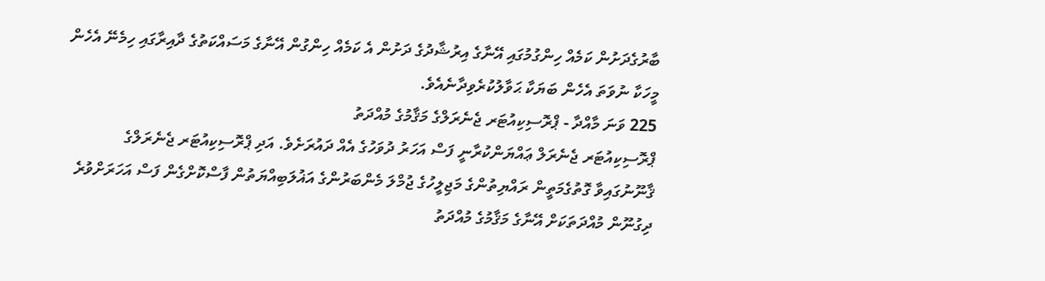ބާރުގެދަށުން ކަމެއް ހިންގުމުގައި އޭނާގެ އިރުޝާދުގެ ދަށުން އެ ކަމެއް ހިންގުން އޭނާގެ މަސައްކަތުގެ ދާއިރާގައި ހިމެނޭ އެހެން މީހަކާ ނުވަތަ އެހެން ބަޔަކާ ޙަވާލުކުރެވިދާނެއެވެ.
225 ވަނަ މާއްދާ - ޕްރޮސިކިއުޓަރ ޖެނެރަލްގެ މަޤާމުގެ މުއްދަތު
ޕްރޮސިކިއުޓަރ ޖެނެރަލް ޢައްޔަންކުރާނީ ފަސް އަހަރު ދުވަހުގެ އެއް ދައުރަށެވެ. އަދި ޕްރޮސިކިއުޓަރ ޖެނެރަލްގެ ޤާނޫނުގައިވާ ގޮތުގެމަތީން ރައްޔިތުންގެ މަޖިލީހުގެ ޖުމްލަ މެންބަރުންގެ އަޣުލަބިއްޔަތުން ފާސްކޮށްގެން ފަސް އަހަރަށްވުރެ ދިގުނޫން މުއްދަތަކަށް އޭނާގެ މަޤާމުގެ މުއްދަތު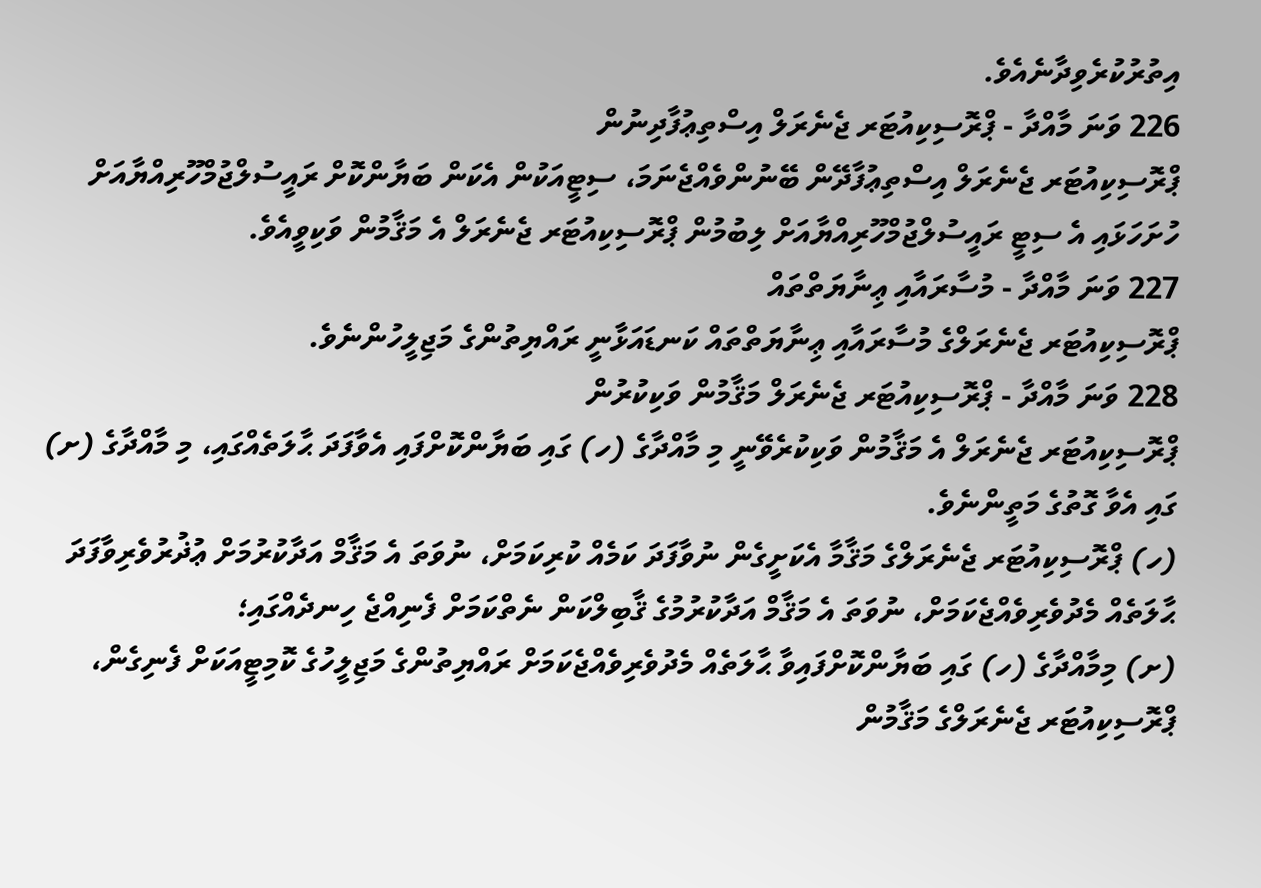އިތުރުކުރެވިދާނެއެވެ.
226 ވަނަ މާއްދާ - ޕްރޮސިކިއުޓަރ ޖެނެރަލް އިސްތިޢުފާދިނުން
ޕްރޮސިކިއުޓަރ ޖެނެރަލް އިސްތިޢުފާދޭން ބޭނުންވެއްޖެނަމަ، ސިޓީއަކުން އެކަން ބަޔާންކޮށް ރައީސުލްޖުމްހޫރިއްޔާއަށް ހުށަހަޅައި އެ ސިޓީ ރައީސުލްޖުމްހޫރިއްޔާއަށް ލިބުމުން ޕްރޮސިކިއުޓަރ ޖެނެރަލް އެ މަޤާމުން ވަކިވީއެވެ.
227 ވަނަ މާއްދާ - މުސާރައާއި ޢިނާޔަތްތައް
ޕްރޮސިކިއުޓަރ ޖެނެރަލްގެ މުސާރައާއި ޢިނާޔަތްތައް ކަނޑައަޅާނީ ރައްޔިތުންގެ މަޖިލީހުންނެވެ.
228 ވަނަ މާއްދާ - ޕްރޮސިކިއުޓަރ ޖެނެރަލް މަޤާމުން ވަކިކުރުން
ޕްރޮސިކިއުޓަރ ޖެނެރަލް އެ މަޤާމުން ވަކިކުރެވޭނީ މި މާއްދާގެ (ހ) ގައި ބަޔާންކޮށްފައި އެވާފަދަ ޙާލަތެއްގައި، މި މާއްދާގެ (ށ) ގައި އެވާ ގޮތުގެ މަތީންނެވެ.
(ހ) ޕްރޮސިކިއުޓަރ ޖެނެރަލްގެ މަޤާމާ އެކަށީގެން ނުވާފަދަ ކަމެއް ކުރިކަމަށް، ނުވަތަ އެ މަޤާމް އަދާކުރުމަށް ޢުޛުރުވެރިވާފަދަ ޙާލަތެއް މެދުވެރިވެއްޖެކަމަށް، ނުވަތަ އެ މަޤާމް އަދާކުރުމުގެ ޤާބިލްކަން ނެތްކަމަށް ފެނިއްޖެ ހިނދެއްގައި؛
(ށ) މިމާއްދާގެ (ހ) ގައި ބަޔާންކޮށްފައިވާ ޙާލަތެއް މެދުވެރިވެއްޖެކަމަށް ރައްޔިތުންގެ މަޖިލީހުގެ ކޮމިޓީއަކަށް ފެނިގެން، ޕްރޮސިކިއުޓަރ ޖެނެރަލްގެ މަޤާމުން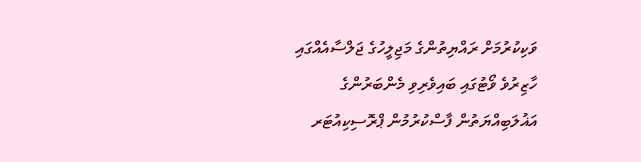ވަކިކުރުމަށް ރައްޔިތުންގެ މަޖިލީހުގެ ޖަލްސާއެއްގައި ހާޒިރުވެ ވޯޓުގައި ބައިވެރިވި މެންބަރުންގެ އަޣުލަބިއްޔަތުން ފާސްކުރުމުން ޕްރޮސިކިއުޓަރ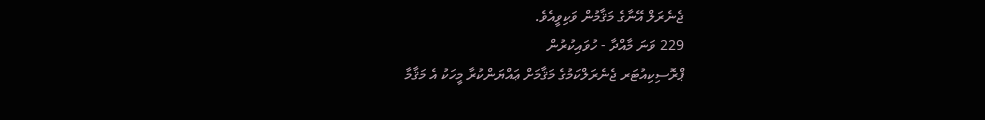ޖެނެރަލް އޭނާގެ މަޤާމުން ވަކިވީއެވެ.
229 ވަނަ މާއްދާ - ހުވައިކުރުން
ޕްރޮސިކިއުޓަރ ޖެނެރަލްކަމުގެ މަޤާމަށް ޢައްޔަންކުރާ މީހަކު އެ މަޤާމާ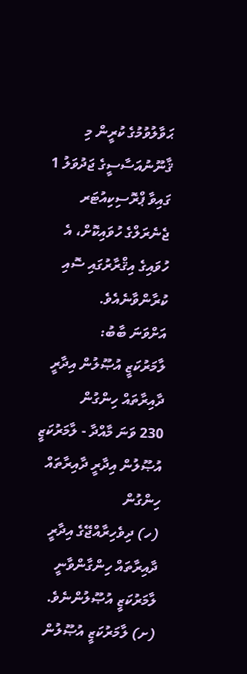ޙަވާލުވުމުގެ ކުރީން މި ޤާނޫނުއަސާސީގެ ޖަދުވަލު 1 ގައިވާ ޕްރޮސިކިއުޓަރ ޖެނެރަލްގެ ހުވައިކޮށް، އެ ހުވައިގެ އިޤްރާރުގައި ސޮއި ކުރާންވާނެއެވެ.
އަށްވަނަ ބާބު:
ލާމަރުކަޒީ އުޞޫލުން އިދާރީ ދާއިރާތައް ހިންގުން
230 ވަނަ މާއްދާ - ލާމަރުކަޒީ އުޞޫލުން އިދާރީ ދާއިރާތައް ހިންގުން
(ހ) ދިވެހިރާއްޖޭގެ އިދާރީ ދާއިރާތައް ހިންގާންވާނީ ލާމަރުކަޒީ އުޞޫލުންނެވެ.
(ށ) ލާމަރުކަޒީ އުޞޫލުން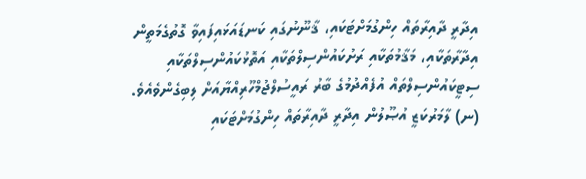އިދާރީ ދާއިރާތައް ހިންގުމަށްޓަކައި، ޤާނޫނުގައި ކަނޑައަޅައިފައިވާ ގޮތުގެމަތީން އިދާރާތަކާއި، މަޤާމުތަކާއި ރަށުކައުންސިލްތަކާއި އަތޮޅުކައުންސިލްތަކާއި ސިޓީކައުންސިލްތައް އުފެއްދުމުގެ ބާރު ރައީސުލްޖުމްހޫރިއްޔާއަށް ލިބިގެންވެއެވެ.
(ނ) ލާމަރުކަޒީ އުޞޫލުން އިދާރީ ދާއިރާތައް ހިންގުމަށްޓަކައި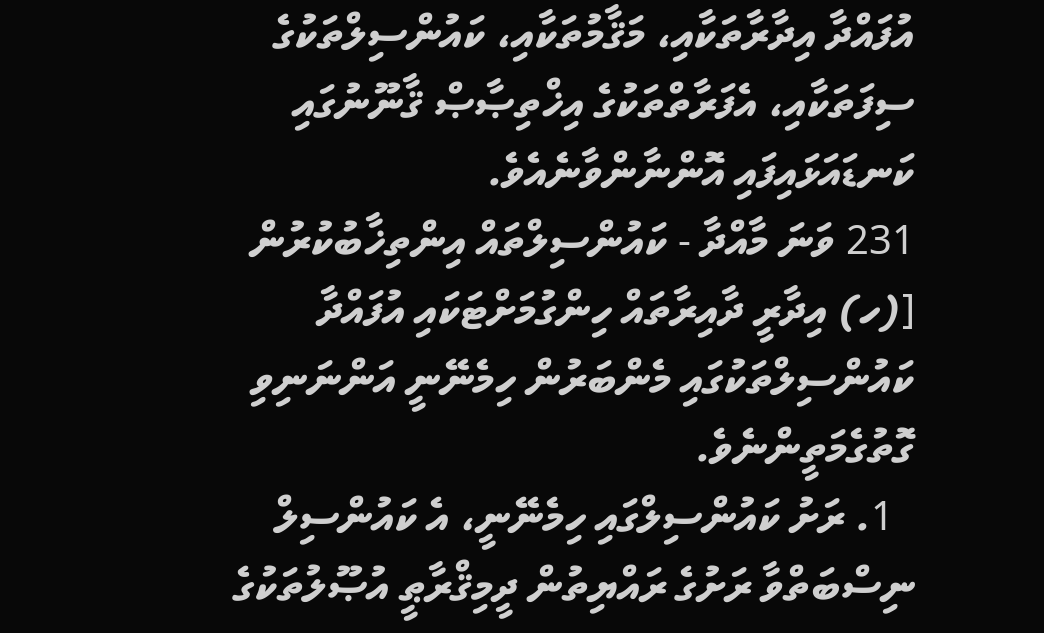އުފައްދާ އިދާރާތަކާއި، މަޤާމުތަކާއި، ކައުންސިލްތަކުގެ ސިފަތަކާއި، އެފަރާތްތަކުގެ އިޚްތިޞާޞް ޤާނޫނުގައި ކަނޑައަޅައިފައި އޮންނާންވާނެއެވެ.
231 ވަނަ މާއްދާ - ކައުންސިލްތައް އިންތިޚާބުކުރުން
[(ހ) އިދާރީ ދާއިރާތައް ހިންގުމަށްޓަކައި އުފައްދާ ކައުންސިލްތަކުގައި މެންބަރުން ހިމެނޭނީ އަންނަނިވި ގޮތުގެމަތީންނެވެ.
  1. ރަށު ކައުންސިލްގައި ހިމެނޭނީ، އެ ކައުންސިލް ނިސްބަތްވާ ރަށުގެ ރައްޔިތުން ދީމިޤްރާޠީ އުޞޫލުތަކުގެ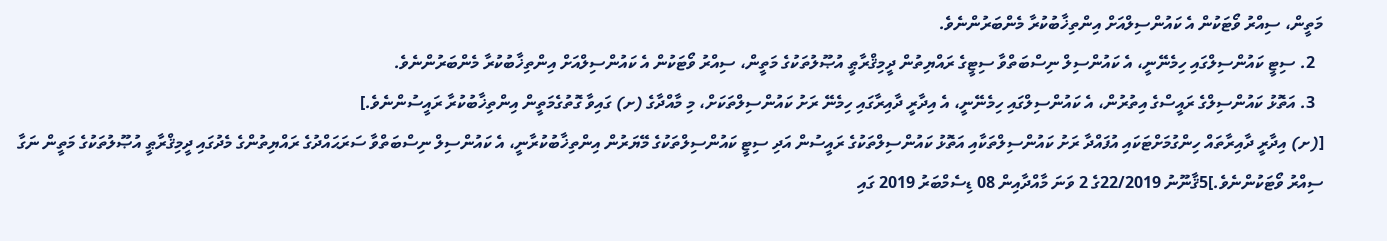މަތީން، ސިއްރު ވޯޓަކުން އެ ކައުންސިލްއަށް އިންތިޚާބުކުރާ މެންބަރުންނެވެ.
  2. ސިޓީ ކައުންސިލްގައި ހިމެނޭނީ، އެ ކައުންސިލް ނިސްބަތްވާ ސިޓީގެ ރައްޔިތުން ދީމިޤްރާޠީ އުޞޫލުތަކުގެ މަތީން، ސިއްރު ވޯޓަކުން އެ ކައުންސިލްއަށް އިންތިޚާބުކުރާ މެންބަރުންނެވެ.
  3. އަތޮޅު ކައުންސިލްގެ ރައީސްގެ އިތުރުން، އެ ކައުންސިލްގައި ހިމެނޭނީ، އެ އިދާރީ ދާއިރާގައި ހިމެނޭ ރަށު ކައުންސިލްތަކަށް، މި މާއްދާގެ (ށ) ގައިވާ ގޮތުގެމަތީން އިންތިޚާބުކުރާ ރައީސުންނެވެ.]
[(ށ) އިދާރީ ދާއިރާތައް ހިންގުމަށްޓަކައި އުފައްދާ ރަށު ކައުންސިލްތަކާއި އަތޮޅު ކައުންސިލްތަކުގެ ރައީސުން އަދި ސިޓީ ކައުންސިލްތަކުގެ މޭޔަރުން އިންތިޚާބުކުރާނީ، އެ ކައުންސިލް ނިސްބަތްވާ ސަރަޙައްދުގެ ރައްޔިތުންގެ މެދުގައި ދީމިޤްރާޠީ އުޞޫލުތަކުގެ މަތީން ނަގާ ސިއްރު ވޯޓަކުންނެވެ.]5ޤާނޫނު 22/2019ގެ 2 ވަނަ މާއްދާއިން 08 ޑިސެމްބަރު 2019 ގައި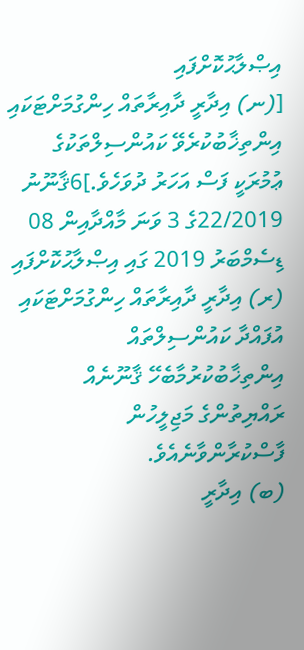އިޞްލާޙުކޮށްފައި
[(ނ) އިދާރީ ދާއިރާތައް ހިންގުމަށްޓަކައި އިންތިޚާބުކުރެވޭ ކައުންސިލްތަކުގެ ޢުމުރަކީ ފަސް އަހަރު ދުވަހެވެ.]6ޤާނޫނު 22/2019ގެ 3 ވަނަ މާއްދާއިން 08 ޑިސެމްބަރު 2019 ގައި އިޞްލާޙުކޮށްފައި
(ރ) އިދާރީ ދާއިރާތައް ހިންގުމަށްޓަކައި އުފައްދާ ކައުންސިލްތައް އިންތިޚާބުކުރުމާބެހޭ ޤާނޫނެއް ރައްޔިތުންގެ މަޖިލީހުން ފާސްކުރާންވާނެއެވެ.
(ބ) އިދާރީ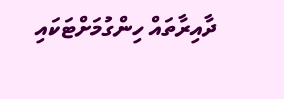ދާއިރާތައް ހިންގުމަށްޓަކައި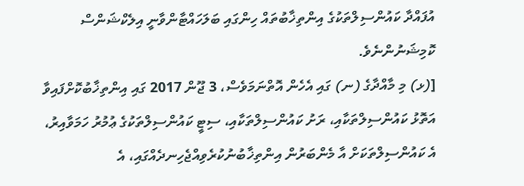އުފައްދާ ކައުންސިލްތަކުގެ އިންތިޚާބުތައް ހިންގައި ބަލަހައްޓާންވާނީ އިލެކްޝަންސް ކޮމިޝަނުންނެވެ.
[(ޅ) މި މާއްދާގެ (ނ) ގައި އެހެން އޮތްނަމަވެސް، 3 ޖޫން 2017 ގައި އިންތިޚާބުކޮށްފައިވާ އަތޮޅު ކައުންސިލްތަކާއި، ރަށު ކައުންސިލްތަކާއި، ސިޓީ ކައުންސިލްތަކުގެ ޢުމުރު ހަމަވާއިރު، އެ ކައުންސިލްތަކަށް އާ މެންބަރުން އިންތިޚާބުނުކުރެވިއްޖެހިނދެއްގައި، އެ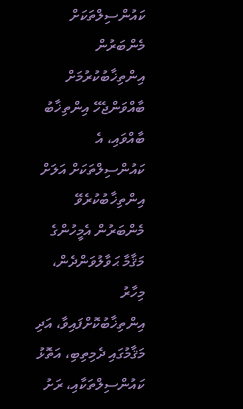ކައުންސިލްތަކަށް މެންބަރުން އިންތިޚާބުކުރުމަށް ބާއްވަންޖެހޭ އިންތިޚާބު ބާއްވައި، އެ ކައުންސިލްތަކަށް އަލަށް އިންތިޚާބުކުރެވޭ މެންބަރުން އެމީހުންގެ މަޤާމާ ޙަވާލުވަންދެން، މިހާރު އިންތިޚާބުކޮށްފައިވާ، އަދި މަޤާމުގައި ދެމިތިބި، އަތޮޅު ކައުންސިލްތަކާއި، ރަށު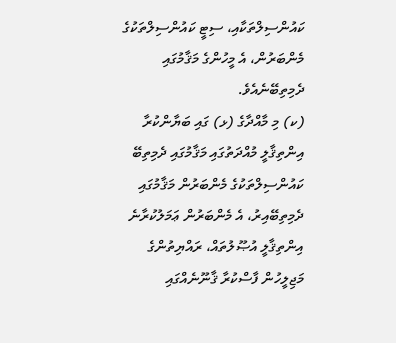ކައުންސިލްތަކާއި، ސިޓީ ކައުންސިލްތަކުގެ މެންބަރުން، އެ މީހުންގެ މަޤާމުގައި ދެމިތިބޭނެއެވެ.
(ކ) މި މާއްދާގެ (ޅ) ގައި ބަޔާންކުރާ އިންތިޤާލީ މުއްދަތުގައި މަޤާމުގައި ދެމިތިބޭ ކައުންސިލްތަކުގެ މެންބަރުން މަޤާމުގައި ދެމިތިބޭއިރު، އެ މެންބަރުން ޢަމަލުކުރާނެ އިންތިޤާލީ އުޞޫލުތައް، ރައްޔިތުންގެ މަޖިލީހުން ފާސްކުރާ ޤާނޫނެއްގައި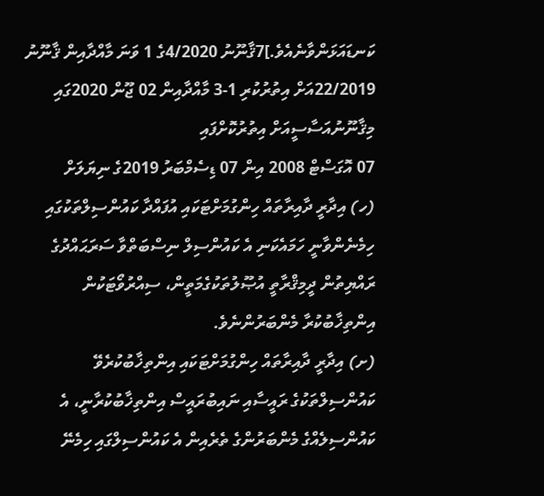ކަނޑައަޅަންވާނެއެވެ.]7ޤާނޫނު 4/2020ގެ 1 ވަނަ މާއްދާއިން ޤާނޫނު 22/2019އަށް އިތުރުކުރި 1-3 މާއްދާއިން 02 ޖޫން 2020ގައި މިޤާނޫނުއަސާސީއަށް އިތުރުކޮށްފައި
07 އޮގަސްޓް 2008 އިން 07 ޑިސެމްބަރު 2019ގެ ނިޔަލަށް
(ހ) އިދާރީ ދާއިރާތައް ހިންގުމަށްޓަކައި އުފައްދާ ކައުންސިލްތަކުގައި ހިމެނެންވާނީ ހަމައެކަނި އެ ކައުންސިލް ނިސްބަތްވާ ސަރަޙައްދުގެ ރައްޔިތުން ދީމިޤްރާތީ އުޞޫލުތަކުގެމަތީން، ސިއްރުވޯޓަކުން އިންތިޚާބުކުރާ މެންބަރުންނެވެ.
(ށ) އިދާރީ ދާއިރާތައް ހިންގުމަށްޓަކައި އިންތިޚާބުކުރެވޭ ކައުންސިލްތަކުގެ ރައީސާއި ނައިބުރައީސް އިންތިޚާބުކުރާނީ، އެ ކައުންސިލެއްގެ މެންބަރުންގެ ތެރެއިން އެ ކައުންސިލްގައި ހިމެނޭ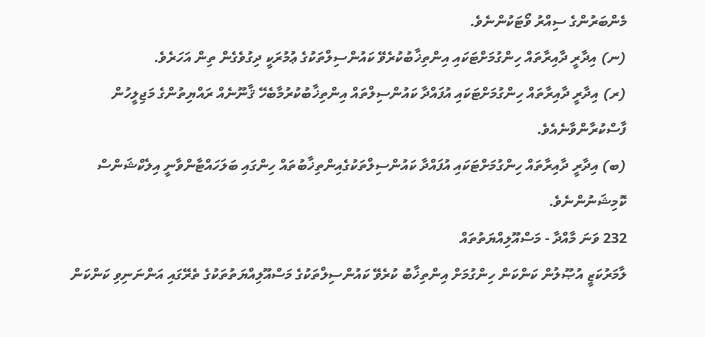މެންބަރުންގެ ސިއްރު ވޯޓަކުންނެވެ.
(ނ) އިދާރީ ދާއިރާތައް ހިންގުމަށްޓަކައި އިންތިޚާބުކުރެވޭ ކައުންސިލްތަކުގެ ޢުމުރަކީ ދިގުވެގެން ތިން އަހަރެވެ.
(ރ) އިދާރީ ދާއިރާތައް ހިންގުމަށްޓަކައި އުފައްދާ ކައުންސިލްތައް އިންތިޚާބުކުރުމާބެހޭ ޤާނޫނެއް ރައްޔިތުންގެ މަޖިލީހުން ފާސްކުރާންވާނެއެވެ.
(ބ) އިދާރީ ދާއިރާތައް ހިންގުމަށްޓަކައި އުފައްދާ ކައުންސިލްތަކުގެއިންތިޚާބުތައް ހިންގައި ބަލަހައްޓާންވާނީ އިލެކްޝަންސް ކޮމިޝަނުންނެވެ.
232 ވަނަ މާއްދާ - މަސްއޫލިއްޔަތުތައް
ލާމަރުކަޒީ އުޞޫލުން ކަންކަން ހިންގުމަށް އިންތިޚާބު ކުރެވޭ ކައުންސިލްތަކުގެ މަސްއޫލިއްޔަތުތަކުގެ ތެރޭގައި އަންނަނިވި ކަންކަން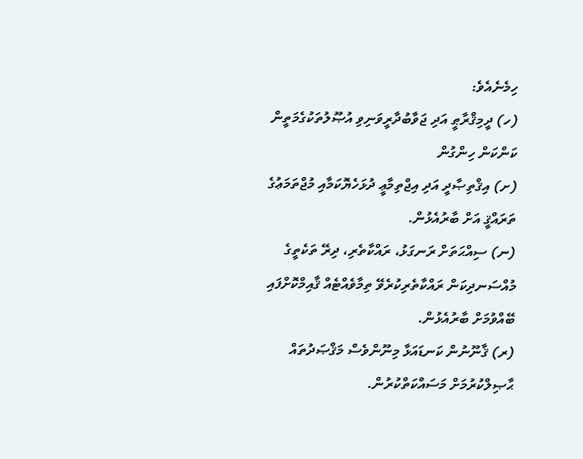ހިމެނެއެވެ:
(ހ) ދީމިޤްރާޠީ އަދި ޖަވާބުދާރީވަނިވި އުޞޫލުތަކުގެމަތީން ކަންކަން ހިންގުން
(ށ) އިޤްތިޞާދީ އަދި އިޖްތިމާޢީ ދުޅަހެޔޮކަމާއި މުޖްތަމަޢުގެ ތަރައްޤީ އަށް ބާރުއެޅުން.
(ނ) ސިއްޙަތަށް ރަނގަޅު، ރައްކާތެރި، ދިރޭ ތަކެތީގެ މުއްސަނދިކަން ރައްކާތެރިކުރެވޭ ތިމާވެއްޓެއް ޤާއިމްކޮށްފައި ބޭއްވުމަށް ބާރުއެޅުން.
(ރ) ޤާނޫނުން ކަނޑައަޅާ މިނޫންވެސް މަޤްޞަދުތައް ޙާޞިލްކުރުމަށް މަސައްކަތްކުރުން.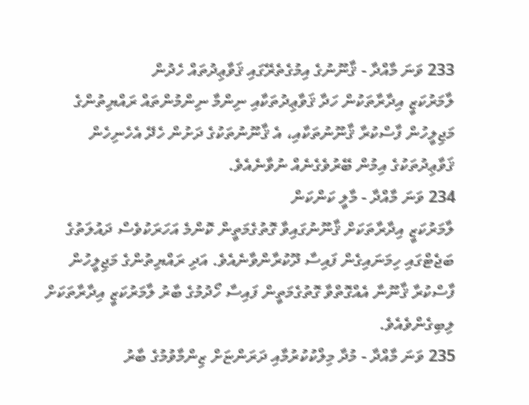233 ވަނަ މާއްދާ - ޤާނޫނުގެ އިމުގެތެރޭގައި ޤަވާޢިދުތައް ހެދުން
ލާމަރުކަޒީ އިދާރާތަކުން ހަދާ ޤަވާޢިދުތަކާއި ނިންމާ ނިންމުންތައް ރައްޔިތުންގެ މަޖިލީހުން ފާސްކުރާ ޤާނޫނުތަކާއި، އެ ޤާނޫނުތަކުގެ ދަށުން ހެދޭ އެހެނިހެން ޤަވާޢިދުތަކުގެ އިމުން ބޭރުވެގެނެއް ނުވާނެއެވެ.
234 ވަނަ މާއްދާ - މާލީ ކަންކަން
ލާމަރުކަޒީ އިދާރާތަކަށް ޤާނޫނުގައިވާ ގޮތުގެމަތީން ކޮންމެ އަހަރަކުވެސް ދައުލަތުގެ ބަޖެޓްގައި ހިމަނައިގެން ފައިސާ ދޫކުރާންވާނެއެވެ. އަދި ރައްޔިތުންގެ މަޖިލީހުން ފާސްކުރާ ޤާނޫނާ އެއްގޮތްވާ ގޮތުގެމަތީން ފައިސާ ހޯދުމުގެ ބާރު ލާމަރުކަޒީ އިދާރާތަކަށް ލިބިގެންވެއެވެ.
235 ވަނަ މާއްދާ - މުދާ މިލްކުކުރުމާއި ދަރަންޏަށް ޒިންމާވުމުގެ ބާރު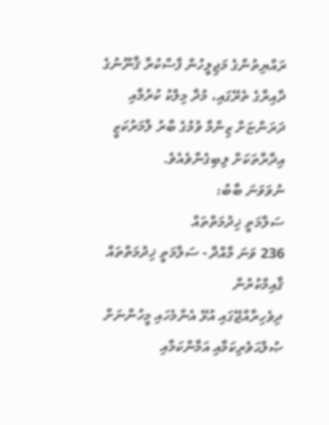ރައްޔިތުންގެ މަޖިލީހުން ފާސްކުރާ ޤާނޫނުގެ ދާއިރާގެ ތެރޭގައި، މުދާ މިލްކު ކުރުމާއި ދަރަންޏަށް ޒިންމާ ވުމުގެ ބާރު ލާމަރުކަޒީ އިދާރާތަކަށް ލިބިގެންވެއެވެ.
ނުވަވަނަ ބާބު:
ސަލާމަތީ ޚިދުމަތްތައް
236 ވަނަ މާއްދާ - ސަލާމަތީ ޚިދުމަތްތައް ޤާއިމްކުރުން
ދިވެހިރާއްޖޭގައި އުޅޭ އެންމެހައި މީހުންނަށް ޞުލްޙަވެރިކަމާއި އަމާންކަމާއި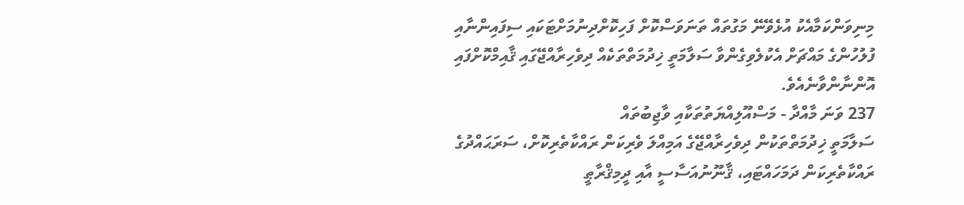މިނިވަންކަމާއެކު އުޅެވޭނޭ މަގުތައް ތަނަވަސްކޮށް ފަހިކޮށްދިނުމަށްޓަކައި ސިފައިންނާއި ފުލުހުންގެ މައްޗަށް އެކުލެވިގެންވާ ސަލާމަތީ ޚިދުމަތްތަކެއް ދިވެހިރާއްޖޭގައި ޤާއިމްކޮށްފައި އޮންނާންވާނެއެވެ.
237 ވަނަ މާއްދާ - މަސްއޫލިއްޔަތުތަކާއި ވާޖިބުތައް
ސަލާމަތީ ޚިދުމަތްތަކުން ދިވެހިރާއްޖޭގެ އަމިއްލަ ވެރިކަން ރައްކާތެރިކޮށް، ސަރަޙައްދުގެ ރައްކާތެރިކަން ދަމަހައްޓައި، ޤާނޫނުއަސާސީ އާއި ދީމިޤްރާޠީ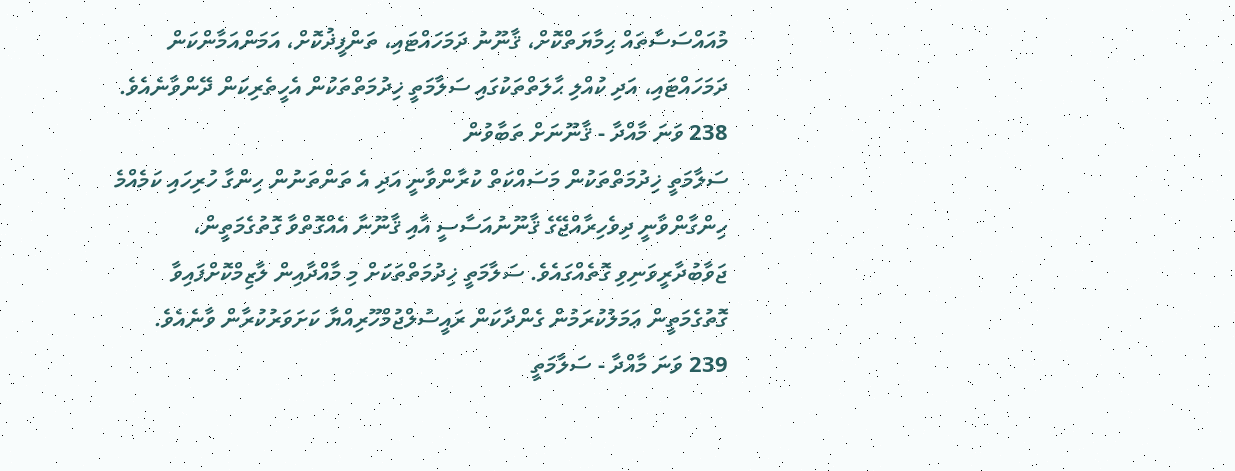މުއައްސަސާތައް ޙިމާޔަތްކޮށް، ޤާނޫނު ދަމަހައްޓައި، ތަންފީޛުކޮށް، އަމަންއަމާންކަން ދަމަހައްޓައި، އަދި ކުއްލި ޙާލަތްތަކުގައި ސަލާމަތީ ޚިދުމަތްތަކުން އެހީތެރިކަން ދޭންވާނެއެވެ.
238 ވަނަ މާއްދާ - ޤާނޫނަށް ތަބާވުން
ސަލާމަތީ ޚިދުމަތްތަކުން މަސައްކަތް ކުރާންވާނީ އަދި އެ ތަންތަނުން ހިންގާ ހުރިހައި ކަމެއްމެ ހިންގާންވާނީ ދިވެހިރާއްޖޭގެ ޤާނޫނުއަސާސީ އާއި ޤާނޫނާ އެއްގޮތްވާ ގޮތުގެމަތީން، ޖަވާބުދާރީވަނިވި ގޮތެއްގައެވެ. ސަލާމަތީ ޚިދުމަތްތަކަށް މި މާއްދާއިން ލާޒިމްކޮށްފައިވާ ގޮތުގެމަތީން ޢަމަލުކުރަމުން ގެންދާކަން ރައީސުލްޖުމްހޫރިއްޔާ ކަށަވަރުކުރާން ވާނެއެވެ.
239 ވަނަ މާއްދާ - ސަލާމަތީ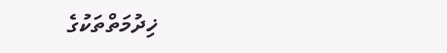ޚިދުމަތްތަކުގެ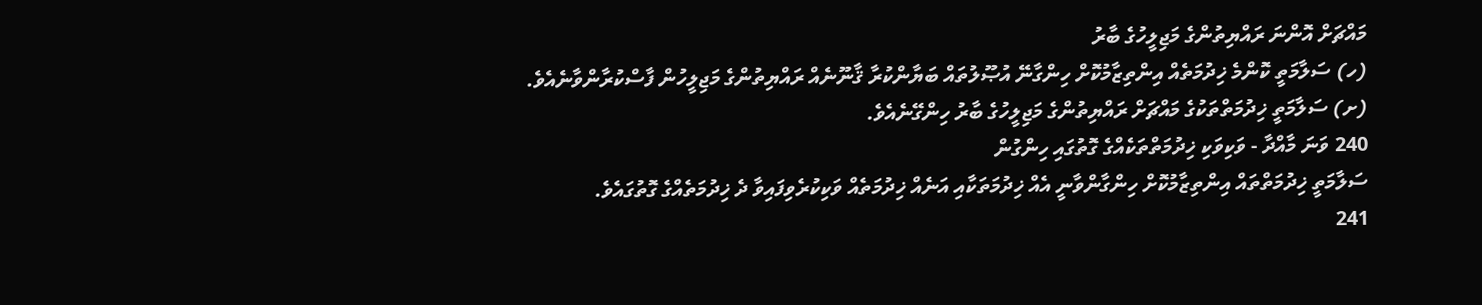މައްޗަށް އޮންނަ ރައްޔިތުންގެ މަޖިލީހުގެ ބާރު
(ހ) ސަލާމަތީ ކޮންމެ ޚިދުމަތެއް އިންތިޒާމުކޮށް ހިންގާނޭ އުޞޫލުތައް ބަޔާންކުރާ ޤާނޫނެއް ރައްޔިތުންގެ މަޖިލީހުން ފާސްކުރާންވާނެއެވެ.
(ށ) ސަލާމަތީ ޚިދުމަތްތަކުގެ މައްޗަށް ރައްޔިތުންގެ މަޖިލީހުގެ ބާރު ހިންގޭނެއެވެ.
240 ވަނަ މާއްދާ - ވަކިވަކި ޚިދުމަތްތަކެއްގެ ގޮތުގައި ހިންގުން
ސަލާމަތީ ޚިދުމަތްތައް އިންތިޒާމުކޮށް ހިންގާންވާނީ އެއް ޚިދުމަތަކާއި އަނެއް ޚިދުމަތެއް ވަކިކުރެވިފައިވާ ދެ ޚިދުމަތެއްގެ ގޮތުގައެވެ.
241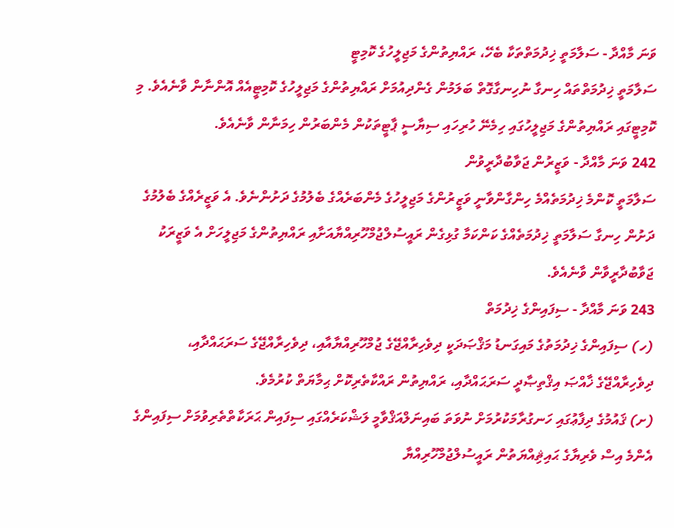ވަނަ މާއްދާ - ސަލާމަތީ ޚިދުމަތްތަކާ ބެހޭ، ރައްޔިތުންގެ މަޖިލީހުގެ ކޮމިޓީ
ސަލާމަތީ ޚިދުމަތްތައް ހިނގާ ނުހިނގާގޮތް ބަލަމުން ގެންދިއުމަށް ރައްޔިތުންގެ މަޖިލީހުގެ ކޮމިޓީއެއް އޮންނާން ވާނެއެވެ. މި ކޮމިޓީގައި ރައްޔިތުންގެ މަޖިލީހުގައި ހިމެނޭ ހުރިހައި ސިޔާސީ ޕާޓީތަކުން މެންބަރުން ހިމަނާން ވާނެއެވެ.
242 ވަނަ މާއްދާ - ވަޒީރުން ޖަވާބުދާރީވުން
ސަލާމަތީ ކޮންމެ ޚިދުމަތެއްމެ ހިންގާންވާނީ ވަޒީރުންގެ މަޖިލީހުގެ މެންބަރެއްގެ ބެލުމުގެ ދަށުންނެވެ. އެ ވަޒީރެއްގެ ބެލުމުގެ ދަށުން ހިނގާ ސަލާމަތީ ޚިދުމަތެއްގެ ކަންކަމާ ގުޅިގެން ރައީސުލްޖުމްހޫރިއްޔާއަށާއި ރައްޔިތުންގެ މަޖިލީހަށް އެ ވަޒީރަކު ޖަވާބުދާރީވާން ވާނެއެވެ.
243 ވަނަ މާއްދާ - ސިފައިންގެ ޚިދުމަތް
(ހ) ސިފައިންގެ ޚިދުމަތުގެ މައިގަނޑު މަޤްޞަދަކީ ދިވެހިރާއްޖޭގެ ޖުމްހޫރިއްޔާއާއި، ދިވެހިރާއްޖޭގެ ސަރަޙައްދާއި، ދިވެހިރާއްޖޭގެ ޚާއްޞަ އިޤްތިޞާދީ ސަރަޙައްދާއި، ރައްޔިތުން ރައްކާތެރިކޮށް ޙިމާޔަތް ކުރުމެވެ.
(ށ) ޤައުމުގެ ދިފާޢުގައި ހަނގުރާމަކުރުމަށް ނުވަތަ ބައިނަލްއަޤްވާމީ ލަޝްކަރެއްގައި ސިފައިން ޙަރަކާތްތެރިވުމަށް ސިފައިންގެ އެންމެ އިސް ވެރިޔާގެ ޙައިޘިއްޔަތުން ރައީސުލްޖުމްހޫރިއްޔާ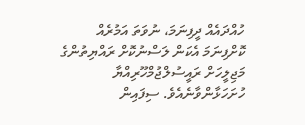ހުއްދައެއް ދީފިނަމަ، ނުވަތަ އަމުރެއް ކޮށްފިނަމަ އެކަން ލަސްނުކޮށް ރައްޔިތުންގެ މަޖިލީހަށް ރައީސުލްޖުމްހޫރިއްޔާ ހުށަހަޅާންވާނެއެވެ. ސިފައިން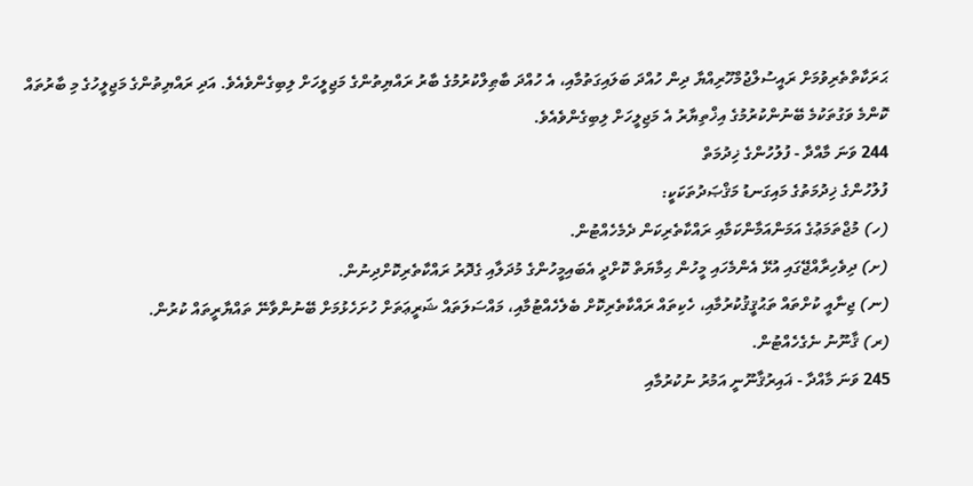ޙަރަކާތްތެރިވުމަށް ރައީސުލްޖުމްހޫރިއްޔާ ދިން ހުއްދަ ބަލައިގަތުމާއި، އެ ހުއްދަ ބާޠިލްކުރުމުގެ ބާރު ރައްޔިތުންގެ މަޖިލީހަށް ލިބިގެންވެއެވެ. އަދި ރައްޔިތުންގެ މަޖިލީހުގެ މި ބާރުތައް ކޮންމެ ވަގުތަކުމެ ބޭނުންކުރުމުގެ އިޚްތިޔާރު އެ މަޖިލީހަށް ލިބިގެންވެއެވެ.
244 ވަނަ މާއްދާ - ފުލުހުންގެ ޚިދުމަތް
ފުލުހުންގެ ޚިދުމަތުގެ މައިގަނޑު މަޤްޞަދުތަކަކީ:
(ހ) މުޖްތަމަޢުގެ އަމަންއަމާންކަމާއި ރައްކާތެރިކަން ދެމެހެއްޓުން.
(ށ) ދިވެހިރާއްޖޭގައި އުޅޭ އެންމެހައި މީހުން ޙިމާޔަތް ކޮށްދީ އެބައިމީހުންގެ މުދަލާއި ގެދޮރު ރައްކާތެރިކޮށްދިނުން.
(ނ) ޖިނާއީ ކުށްތައް ތަޙުޤީޤުކުރުމާއި، ހެކިތައް ރައްކާތެރިކޮށް ބެލެހެއްޓުމާއި، މައްސަލަތައް ޝަރީޢަތަށް ހުށަހެޅުމަށް ބޭނުންވާނޭ ތައްޔާރީތައް ކުރުން.
(ރ) ޤާނޫނު ނެގެހެއްޓުން.
245 ވަނަ މާއްދާ - ޣައިރުޤާނޫނީ އަމުރު ނުކުރުމާއި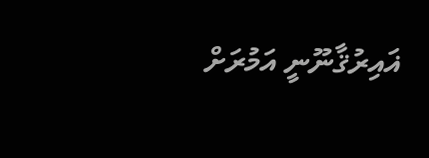ޣައިރުޤާނޫނީ އަމުރަށް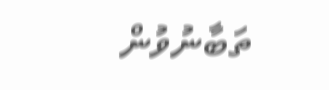ތަބާނުވުން